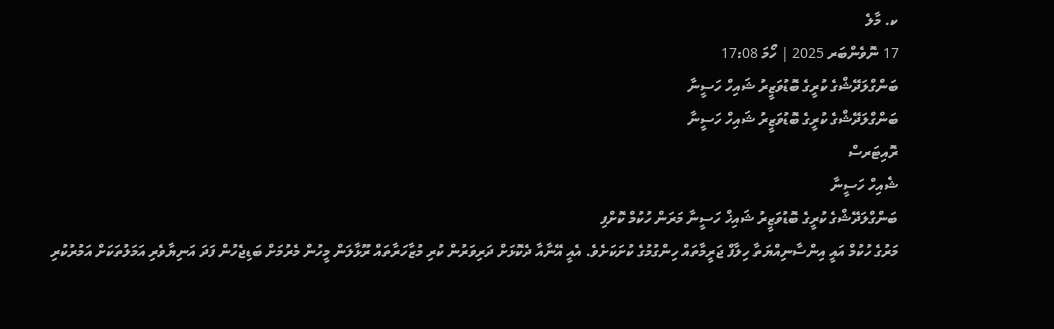ކ. މާލެ
17 ނޮވެންބަރ 2025 | ހޯމަ 17:08
ބަންގްލަދޭޝްގެ ކުރީގެ ބޮޑުވަޒީރު ޝައިހް ހަސީނާ
ބަންގްލަދޭޝްގެ ކުރީގެ ބޮޑުވަޒީރު ޝައިހް ހަސީނާ
ރޮއިޓަރސް
ޝެއިހް ހަސީނާ
ބަންގްލަދޭޝްގެ ކުރީގެ ބޮޑުވަޒީރު ޝައިޚް ހަސީނާ މަރަން ހުކުމް ކޮށްފި
މަރުގެ ހުކުމް އައީ އިންސާނިއްޔަތާ ހިލާފް ޖަރީމާތައް ހިންގުމުގެ ކުށަކަށެވެ. އެއީ އޭނާއާ ދެކޮޅަށް ދަރިވަރުން ކުރި މުޒާހަރާތައް ރޫޅާލަން މީހުން މެރުމަށް ބަޑިޖެހުން ފަދަ އަނިޔާވެރި އަމަލުތަކަށް އަމުރުކުރި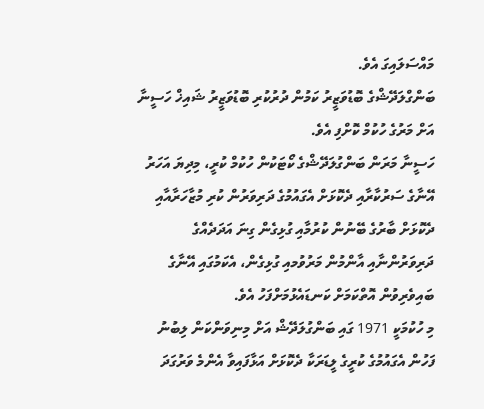މައްސަލައިގަ އެވެ.
ބަންގްލަދޭޝްގެ ބޮޑުވަޒީރު ކަމުން ދުރުކުރި ބޮޑުވަޒީރު ޝައިޚް ހަސީނާ އަށް މަރުގެ ހުކުމް ކޮށްފި އެވެ.
ހަސީނާ މަރަން ބަންގުލަދޭޝްގެ ކޯޓަކުން ހުކުމް ކުރީ، މިދިޔަ އަހަރު އޭނާގެ ސަރުކާރާއި ދެކޮޅަށް އެގައުމުގެ ދަރިވަރުން ކުރި މުޒާހަރާއާއި ދެކޮޅަށް ބާރުގެ ބޭނުން ކުރުމާއި ގުޅިގެން ގިނަ އަދަދެއްގެ ދަރިވަރުންނާއި އާންމުން މަރުވުމއި ގުޅިގެން، އެކަމުގައި އޭނާގެ ބައިވެރިވުން އޮތްކަމަށް ކަނޑައެޅުމަށްފަހު އެވެ.
މި ހުކުމަކީ 1971 ގައި ބަންގުލަދޭޝް އަށް މިނިވަންކަން ލިބުނު ފަހުން އެގައުމުގެ ކުރީގެ ލީޑަރަކާ ދެކޮޅަށް އަޅާފައިވާ އެންމެ ވަރުގަދަ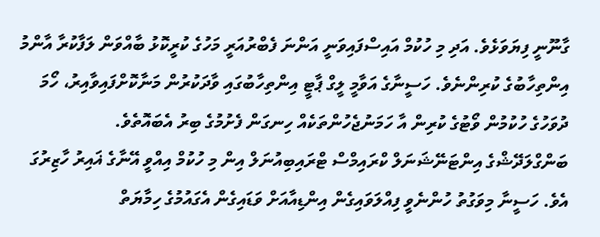ގާނޫނީ ފިޔަވަޅެވެ. އަދި މި ހުކުމް އައިސްފައިވަނީ އަންނަ ފެބްރުއަރީ މަހުގެ ކުރީކޮޅު ބާއްވަން ލަފާކުރާ އާންމު އިންތިހާބުގެ ކުރިންނެވެ. ހަސީނާގެ އަވާމީ ލީގް ޕާޓީ އިންތިހާބުގައި ވާދަކުރުން މަނާކޮށްފައިވާއިރު، ހޯމަ ދުވަހުގެ ހުކުމުން ވޯޓުގެ ކުރިން އާ ހަމަނުޖެހުންތަކެއް ހިނގަން ފެށުމުގެ ބިރު އެބައޮތެވެ.
ބަންގްލަދޭޝްގެ އިންޓަނޭޝަނަލް ކްރައިމްސް ޓްރައިބިއުނަލް އިން މި ހުކުމް އިއްވީ އޭނާގެ ޣައިރު ހާޒިރުގަ އެވެ. ހަސީނާ މިވަގުތު ހުންނެވީ ފިއްލަވައިގެން އިންޑިއާއަށް ވަޑައިގެން އެގައުމުގެ ހިމާޔަތް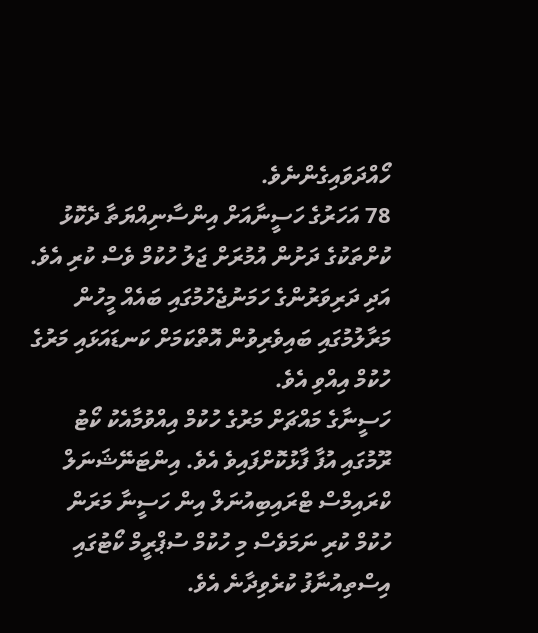ހޯއްދަވައިގެންނެވެ.
78 އަހަރުގެ ހަސީނާއަށް އިންސާނިއްޔަތާ ދެކޮޅު ކުށްތަކުގެ ދަށުން އުމުރަށް ޖަލު ހުކުމް ވެސް ކުރި އެވެ. އަދި ދަރިވަރުންގެ ހަމަނުޖެހުމުގައި ބައެއް މީހުން މަރާލުމުގައި ބައިވެރިވުން އޮތްކަމަށް ކަނޑައަޅައި މަރުގެ ހުކުމް އިއްވި އެވެ.
ހަސީނާގެ މައްޗަށް މަރުގެ ހުކުމް އިއްވުމާއެކު ކޯޓު ރޫމުގައި އުފާ ފާޅުކޮށްފައިވެ އެވެ. އިންޓަނޭޝަނަލް ކްރައިމްސް ޓްރައިބިއުނަލް އިން ހަސީނާ މަރަން ހުކުމް ކުރި ނަމަވެސް މި ހުކުމް ސުޕްރީމް ކޯޓުގައި އިސްތިއުނާފު ކުރެވިދާނެ އެވެ.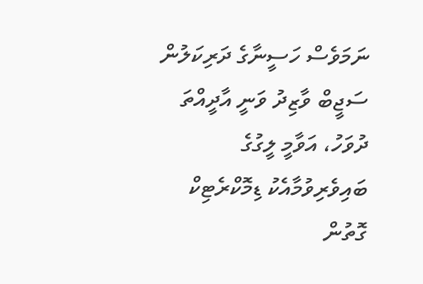ނަމަވެސް ހަސީނާގެ ދަރިކަލުން ސަޖީބް ވާޒިދު ވަނީ އާދީއްތަ ދުވަހު، އަވާމީ ލީގުގެ ބައިވެރިވުމާއެކު ޑިމޮކްރެޓިކް ގޮތުން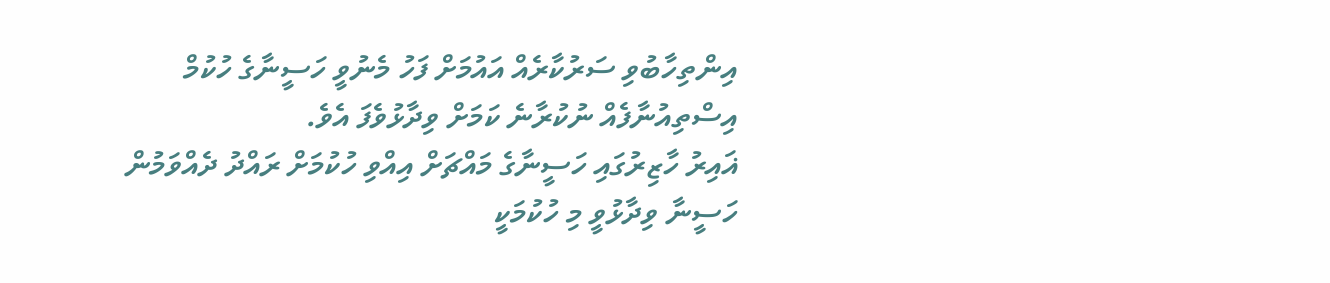އިންތިހާބުވި ސަރުކާރެއް އައުމަށް ފަހު މެނުވީ ހަސީނާގެ ހުކުމް އިސްތިއުނާފެއް ނުކުރާނެ ކަމަށް ވިދާޅުވެފަ އެވެ.
ޣައިރު ހާޒިރުގައި ހަސީނާގެ މައްޗަށް އިއްވި ހުކުމަށް ރައްދު ދެއްވަމުން ހަސީނާ ވިދާޅުވީ މި ހުކުމަކީ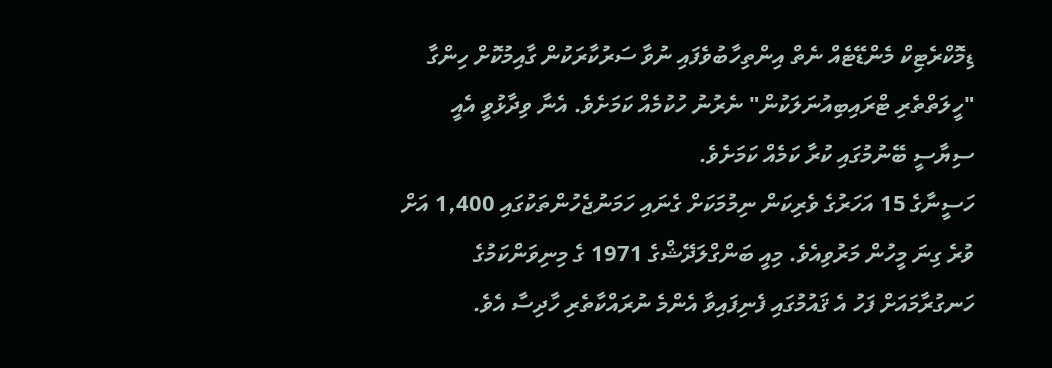ޑިމޮކްރެޓިކް މެންޑޭޓެއް ނެތް އިންތިހާބުވެފައި ނުވާ ސަރުކާރަކުން ގާއިމުކޮށް ހިންގާ "ހީލަތްތެރި ޓްރައިބިއުނަލަކުން" ނެރުނު ހުކުމެއް ކަމަށެވެ. އެނާ ވިދާޅުވީ އެއީ ސިޔާސީ ބޭނުމުގައި ކުރާ ކަމެއް ކަމަށެވެ.
ހަސީނާގެ 15 އަހަރުގެ ވެރިކަން ނިމުމަކަށް ގެނައި ހަމަނުޖެހުންތަކުގައި 1,400 އަށް ވުރެ ގިނަ މީހުން މަރުވިއެވެ. މިއީ ބަންގްލަދޭޝްގެ 1971 ގެ މިނިވަންކަމުގެ ހަނގުރާމައަށް ފަހު އެ ޤައުމުގައި ފެނިފައިވާ އެންމެ ނުރައްކާތެރި ހާދިސާ އެވެ.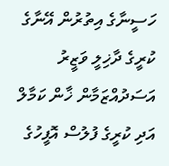ހަސީނާގެ އިތުރުން އޭނާގެ ކުރީގެ ދާޚިލީ ވަޒީރު އަސަދުއްޒަމާން ޚާން ކަމާލް އަދި ކުރީގެ ފުލުސް އޮފީހުގެ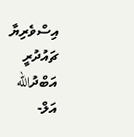އިސްވެރިޔާ ޗައުދުރީ އަބްދުالله އަލް-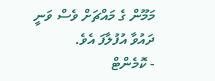މަމޫން ގެ މައްޗަށް ވެސް ވަނީ ދައުވާ އުފުލާފަ އެވެ.
- ކޮމެންޓް